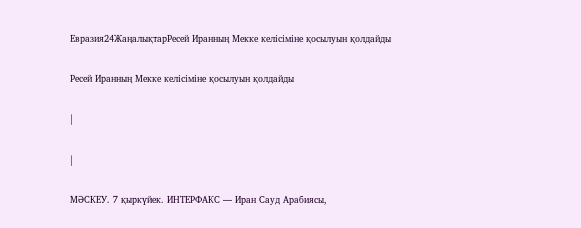Евразия24ЖаңалықтарРесей Иранның Мекке келісіміне қосылуын қолдайды

Ресей Иранның Мекке келісіміне қосылуын қолдайды

|

|

МӘСКЕУ. 7 қыркүйек. ИНТЕРФАКС — Иран Сауд Арабиясы,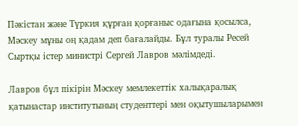Пәкістан және Түркия құрған қорғаныс одағына қосылса, Мәскеу мұны оң қадам деп бағалайды. Бұл туралы Ресей Сыртқы істер министрі Сергей Лавров мәлімдеді.

Лавров бұл пікірін Мәскеу мемлекеттік халықаралық қатынастар институтының студенттері мен оқытушыларымен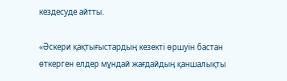кездесуде айтты.

«Әскери қақтығыстардың кезекті өршуін бастан өткерген елдер мұндай жағдайдың қаншалықты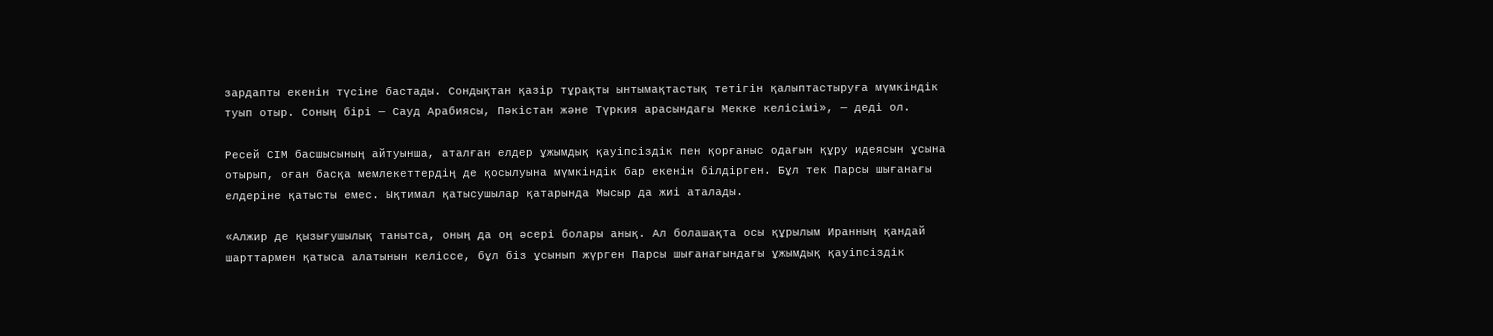зардапты екенін түсіне бастады. Сондықтан қазір тұрақты ынтымақтастық тетігін қалыптастыруға мүмкіндік туып отыр. Соның бірі — Сауд Арабиясы, Пәкістан және Түркия арасындағы Мекке келісімі», — деді ол.

Ресей СІМ басшысының айтуынша, аталған елдер ұжымдық қауіпсіздік пен қорғаныс одағын құру идеясын ұсына отырып, оған басқа мемлекеттердің де қосылуына мүмкіндік бар екенін білдірген. Бұл тек Парсы шығанағы елдеріне қатысты емес. Ықтимал қатысушылар қатарында Мысыр да жиі аталады.

«Алжир де қызығушылық танытса, оның да оң әсері болары анық. Ал болашақта осы құрылым Иранның қандай шарттармен қатыса алатынын келіссе, бұл біз ұсынып жүрген Парсы шығанағындағы ұжымдық қауіпсіздік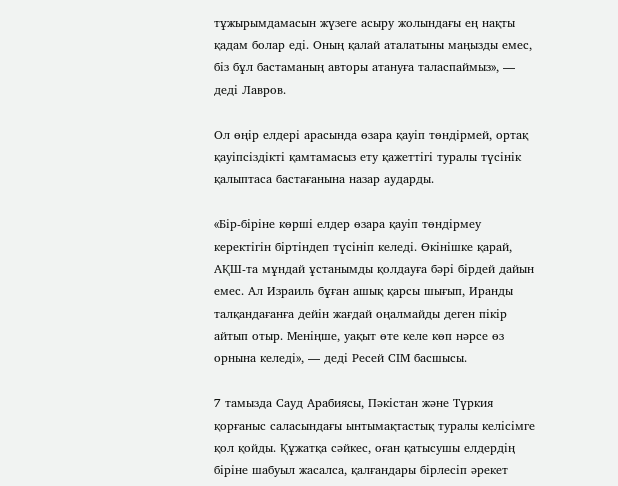тұжырымдамасын жүзеге асыру жолындағы ең нақты қадам болар еді. Оның қалай аталатыны маңызды емес, біз бұл бастаманың авторы атануға таласпаймыз», — деді Лавров.

Ол өңір елдері арасында өзара қауіп төндірмей, ортақ қауіпсіздікті қамтамасыз ету қажеттігі туралы түсінік қалыптаса бастағанына назар аударды.

«Бір-біріне көрші елдер өзара қауіп төндірмеу керектігін біртіндеп түсініп келеді. Өкінішке қарай, АҚШ-та мұндай ұстанымды қолдауға бәрі бірдей дайын емес. Ал Израиль бұған ашық қарсы шығып, Иранды талқандағанға дейін жағдай оңалмайды деген пікір айтып отыр. Меніңше, уақыт өте келе көп нәрсе өз орнына келеді», — деді Ресей СІМ басшысы.

7 тамызда Сауд Арабиясы, Пәкістан және Түркия қорғаныс саласындағы ынтымақтастық туралы келісімге қол қойды. Құжатқа сәйкес, оған қатысушы елдердің біріне шабуыл жасалса, қалғандары бірлесіп әрекет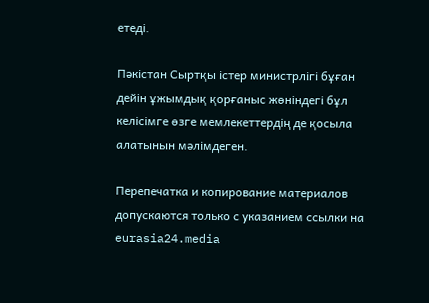етеді.

Пәкістан Сыртқы істер министрлігі бұған дейін ұжымдық қорғаныс жөніндегі бұл келісімге өзге мемлекеттердің де қосыла алатынын мәлімдеген.

Перепечатка и копирование материалов допускаются только с указанием ссылки на eurasia24.media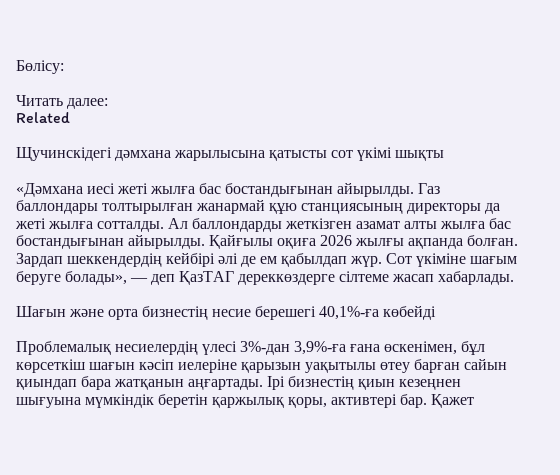Бөлісу:

Читать далее:
Related

Щучинскідегі дәмхана жарылысына қатысты сот үкімі шықты

«Дәмхана иесі жеті жылға бас бостандығынан айырылды. Газ баллондары толтырылған жанармай құю станциясының директоры да жеті жылға сотталды. Ал баллондарды жеткізген азамат алты жылға бас бостандығынан айырылды. Қайғылы оқиға 2026 жылғы ақпанда болған. Зардап шеккендердің кейбірі әлі де ем қабылдап жүр. Сот үкіміне шағым беруге болады», — деп ҚазТАГ дереккөздерге сілтеме жасап хабарлады.

Шағын және орта бизнестің несие берешегі 40,1%-ға көбейді

Проблемалық несиелердің үлесі 3%-дан 3,9%-ға ғана өскенімен, бұл көрсеткіш шағын кәсіп иелеріне қарызын уақытылы өтеу барған сайын қиындап бара жатқанын аңғартады. Ірі бизнестің қиын кезеңнен шығуына мүмкіндік беретін қаржылық қоры, активтері бар. Қажет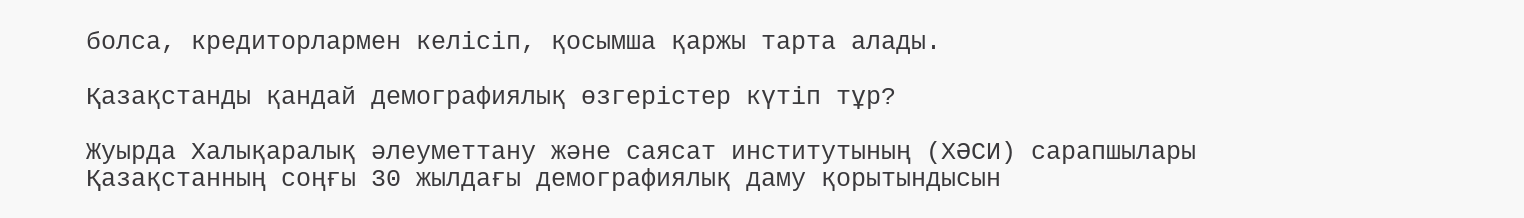болса, кредиторлармен келісіп, қосымша қаржы тарта алады.

Қазақстанды қандай демографиялық өзгерістер күтіп тұр?

Жуырда Халықаралық әлеуметтану және саясат институтының (ХӘСИ) сарапшылары Қазақстанның соңғы 30 жылдағы демографиялық даму қорытындысын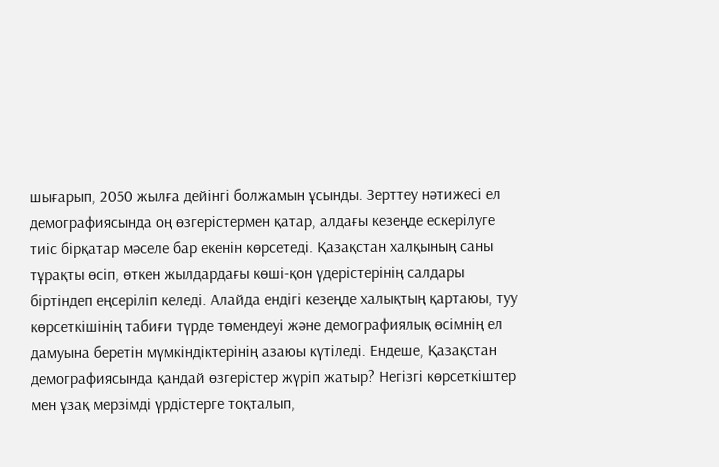шығарып, 2050 жылға дейінгі болжамын ұсынды. Зерттеу нәтижесі ел демографиясында оң өзгерістермен қатар, алдағы кезеңде ескерілуге тиіс бірқатар мәселе бар екенін көрсетеді. Қазақстан халқының саны тұрақты өсіп, өткен жылдардағы көші-қон үдерістерінің салдары біртіндеп еңсеріліп келеді. Алайда ендігі кезеңде халықтың қартаюы, туу көрсеткішінің табиғи түрде төмендеуі және демографиялық өсімнің ел дамуына беретін мүмкіндіктерінің азаюы күтіледі. Ендеше, Қазақстан демографиясында қандай өзгерістер жүріп жатыр? Негізгі көрсеткіштер мен ұзақ мерзімді үрдістерге тоқталып,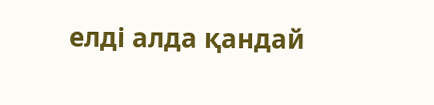елді алда қандай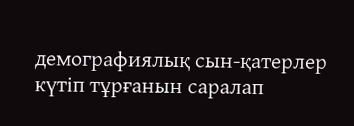демографиялық сын-қатерлер күтіп тұрғанын саралап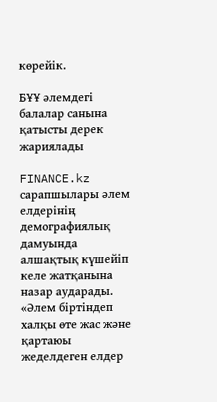көрейік.

БҰҰ әлемдегі балалар санына қатысты дерек жариялады

FINANCE.kz сарапшылары әлем елдерінің демографиялық дамуында алшақтық күшейіп келе жатқанына назар аударады. «Әлем біртіндеп халқы өте жас және қартаюы жеделдеген елдер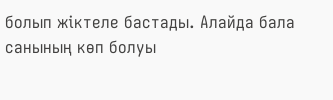болып жіктеле бастады. Алайда бала санының көп болуы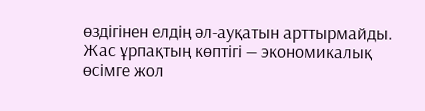өздігінен елдің әл-ауқатын арттырмайды. Жас ұрпақтың көптігі — экономикалық өсімге жол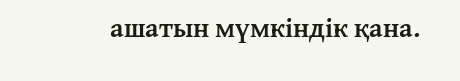ашатын мүмкіндік қана.